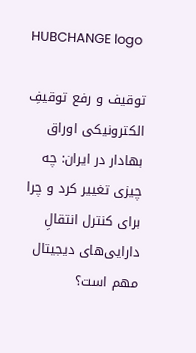HUBCHANGE logo

توقیف و رفع توقیفِ الکترونیکی اوراق بهادار در ایران: چه چیزی تغییر کرد و چرا برای کنترل انتقالِ دارایی‌های دیجیتال مهم است؟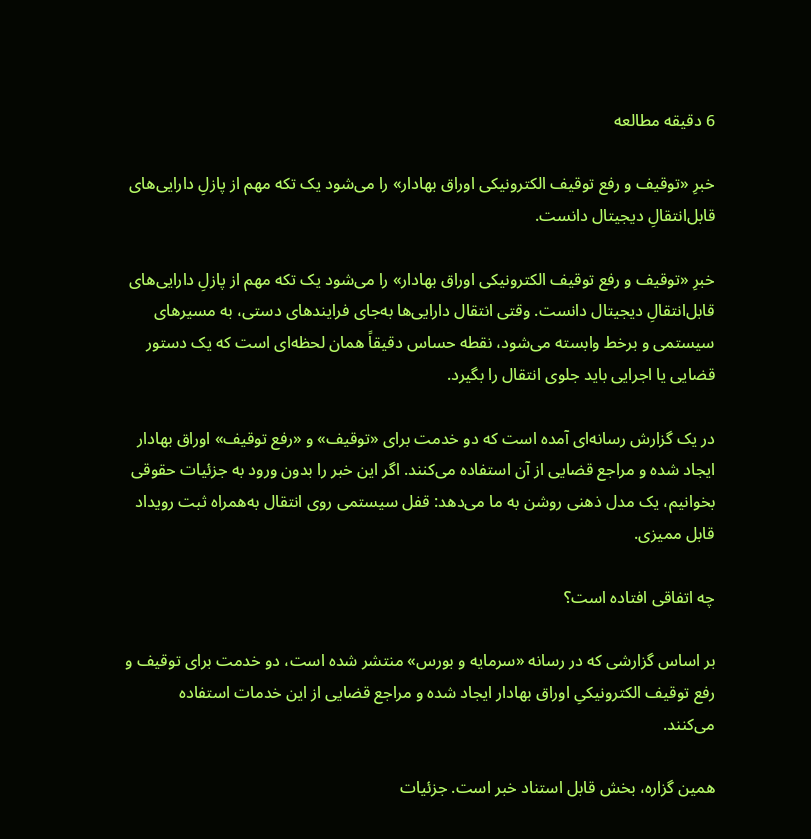6 دقیقه مطالعه

خبرِ «توقیف و رفع توقیف الکترونیکی اوراق بهادار» را می‌شود یک تکه مهم از پازلِ دارایی‌های قابل‌انتقالِ دیجیتال دانست.

خبرِ «توقیف و رفع توقیف الکترونیکی اوراق بهادار» را می‌شود یک تکه مهم از پازلِ دارایی‌های قابل‌انتقالِ دیجیتال دانست. وقتی انتقال دارایی‌ها به‌جای فرایندهای دستی، به مسیرهای سیستمی و برخط وابسته می‌شود، نقطه حساس دقیقاً همان لحظه‌ای است که یک دستور قضایی یا اجرایی باید جلوی انتقال را بگیرد.

در یک گزارش رسانه‌ای آمده است که دو خدمت برای «توقیف» و «رفع توقیف» اوراق بهادار ایجاد شده و مراجع قضایی از آن استفاده می‌کنند. اگر این خبر را بدون ورود به جزئیات حقوقی بخوانیم، یک مدل ذهنی روشن به ما می‌دهد: قفل سیستمی روی انتقال به‌همراه ثبت رویداد قابل ممیزی.

چه اتفاقی افتاده است؟

بر اساس گزارشی که در رسانه «سرمایه و بورس» منتشر شده است، دو خدمت برای توقیف و رفع توقیف الکترونیکیِ اوراق بهادار ایجاد شده و مراجع قضایی از این خدمات استفاده می‌کنند.

همین گزاره، بخش قابل استناد خبر است. جزئیات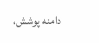دامنه پوشش،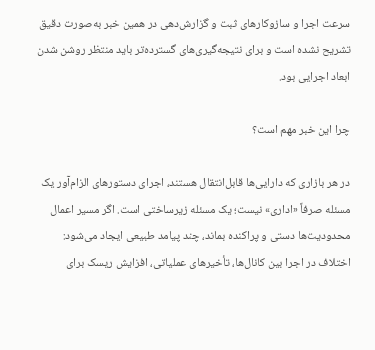سرعت اجرا و سازوکارهای ثبت و گزارش‌دهی در همین خبر به‌صورت دقیق تشریح نشده است و برای نتیجه‌گیری‌های گسترده‌تر باید منتظر روشن شدن ابعاد اجرایی بود.

چرا این خبر مهم است؟

در هر بازاری که دارایی‌ها قابل‌انتقال هستند، اجرای دستورهای الزام‌آور یک مسئله صرفاً «اداری» نیست؛ یک مسئله زیرساختی است. اگر مسیر اعمال محدودیت‌ها دستی و پراکنده بماند، چند پیامد طبیعی ایجاد می‌شود: اختلاف در اجرا بین کانال‌ها، تأخیرهای عملیاتی، افزایش ریسک برای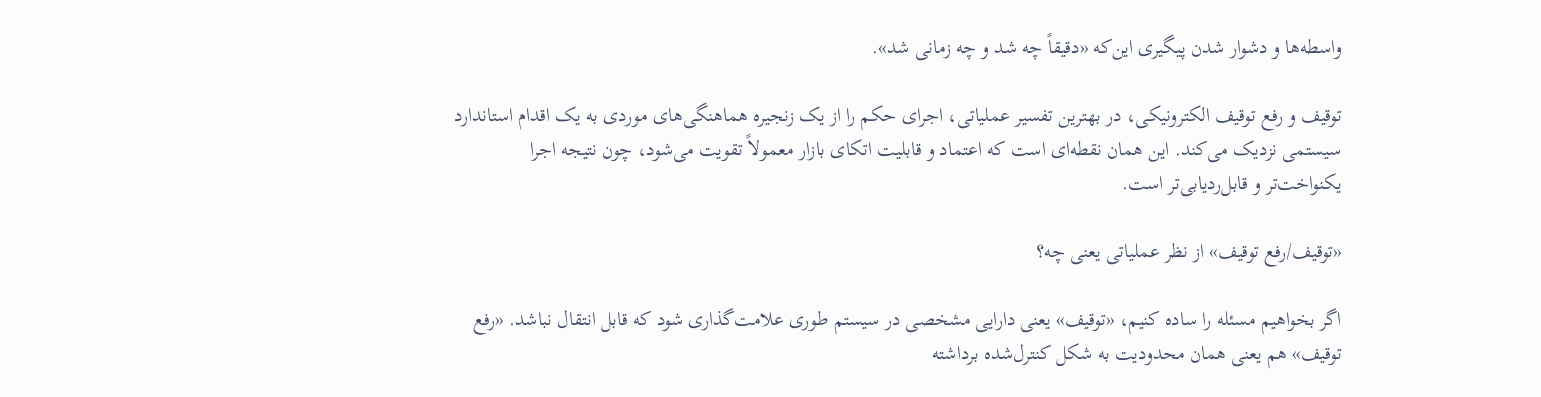واسطه‌ها و دشوار شدن پیگیری این‌که «دقیقاً چه شد و چه زمانی شد».

توقیف و رفع توقیف الکترونیکی، در بهترین تفسیر عملیاتی، اجرای حکم را از یک زنجیره هماهنگی‌های موردی به یک اقدام استاندارد سیستمی نزدیک می‌کند. این همان نقطه‌ای است که اعتماد و قابلیت اتکای بازار معمولاً تقویت می‌شود، چون نتیجه اجرا یکنواخت‌تر و قابل‌ردیابی‌تر است.

«توقیف/رفع توقیف» از نظر عملیاتی یعنی چه؟

اگر بخواهیم مسئله را ساده کنیم، «توقیف» یعنی دارایی مشخصی در سیستم طوری علامت‌گذاری شود که قابل انتقال نباشد. «رفع توقیف» هم یعنی همان محدودیت به شکل کنترل‌شده برداشته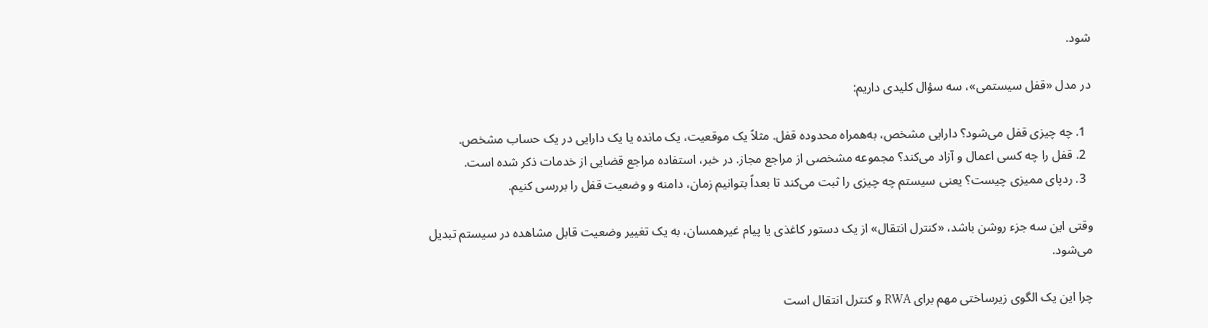شود.

در مدل «قفل سیستمی»، سه سؤال کلیدی داریم:

  1. چه چیزی قفل می‌شود؟ دارایی مشخص، به‌همراه محدوده قفل. مثلاً یک موقعیت، یک مانده یا یک دارایی در یک حساب مشخص.
  2. قفل را چه کسی اعمال و آزاد می‌کند؟ مجموعه مشخصی از مراجع مجاز. در خبر، استفاده مراجع قضایی از خدمات ذکر شده است.
  3. ردپای ممیزی چیست؟ یعنی سیستم چه چیزی را ثبت می‌کند تا بعداً بتوانیم زمان، دامنه و وضعیت قفل را بررسی کنیم.

وقتی این سه جزء روشن باشد، «کنترل انتقال» از یک دستور کاغذی یا پیام غیرهمسان، به یک تغییر وضعیت قابل مشاهده در سیستم تبدیل می‌شود.

چرا این یک الگوی زیرساختی مهم برای RWA و کنترل انتقال است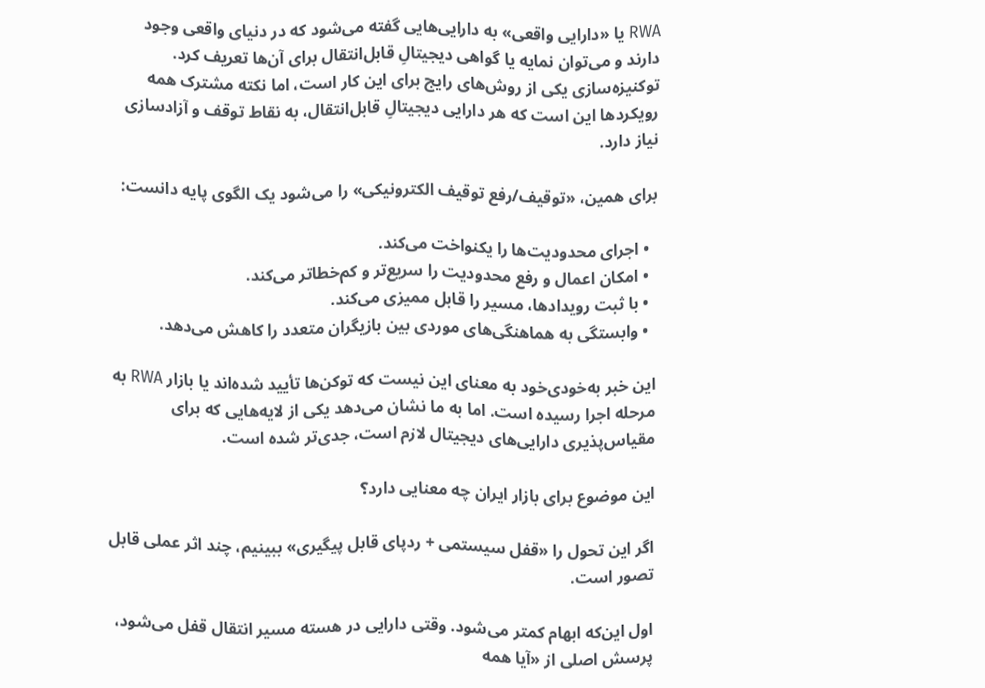RWA یا «دارایی واقعی» به دارایی‌هایی گفته می‌شود که در دنیای واقعی وجود دارند و می‌توان نمایه یا گواهی دیجیتالِ قابل‌انتقال برای آن‌ها تعریف کرد. توکنیزه‌سازی یکی از روش‌های رایج برای این کار است، اما نکته مشترک همه رویکردها این است که هر دارایی دیجیتالِ قابل‌انتقال، به نقاط توقف و آزادسازی نیاز دارد.

برای همین، «توقیف/رفع توقیف الکترونیکی» را می‌شود یک الگوی پایه دانست:

  • اجرای محدودیت‌ها را یکنواخت می‌کند.
  • امکان اعمال و رفع محدودیت را سریع‌تر و کم‌خطاتر می‌کند.
  • با ثبت رویدادها، مسیر را قابل ممیزی می‌کند.
  • وابستگی به هماهنگی‌های موردی بین بازیگران متعدد را کاهش می‌دهد.

این خبر به‌خودی‌خود به معنای این نیست که توکن‌ها تأیید شده‌اند یا بازار RWA به مرحله اجرا رسیده است. اما به ما نشان می‌دهد یکی از لایه‌هایی که برای مقیاس‌پذیری دارایی‌های دیجیتال لازم است، جدی‌تر شده است.

این موضوع برای بازار ایران چه معنایی دارد؟

اگر این تحول را «قفل سیستمی + ردپای قابل پیگیری» ببینیم، چند اثر عملی قابل تصور است.

اول این‌که ابهام کمتر می‌شود. وقتی دارایی در هسته مسیر انتقال قفل می‌شود، پرسش اصلی از «آیا همه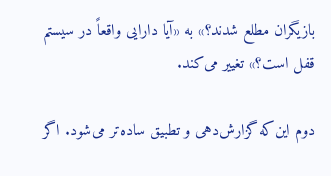بازیگران مطلع شدند؟» به «آیا دارایی واقعاً در سیستم قفل است؟» تغییر می‌کند.

دوم این‌که گزارش‌دهی و تطبیق ساده‌تر می‌شود. اگر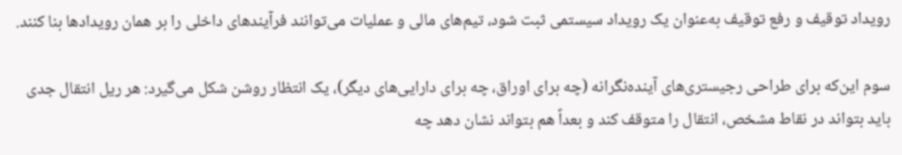رویداد توقیف و رفع توقیف به‌عنوان یک رویداد سیستمی ثبت شود، تیم‌های مالی و عملیات می‌توانند فرآیندهای داخلی را بر همان رویدادها بنا کنند.

سوم این‌که برای طراحی رجیستری‌های آینده‌نگرانه (چه برای اوراق، چه برای دارایی‌های دیگر)، یک انتظار روشن شکل می‌گیرد: هر ریل انتقال جدی باید بتواند در نقاط مشخص، انتقال را متوقف کند و بعداً هم بتواند نشان دهد چه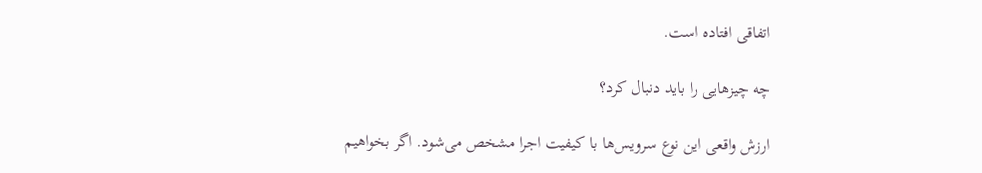اتفاقی افتاده است.

چه چیزهایی را باید دنبال کرد؟

ارزش واقعی این نوع سرویس‌ها با کیفیت اجرا مشخص می‌شود. اگر بخواهیم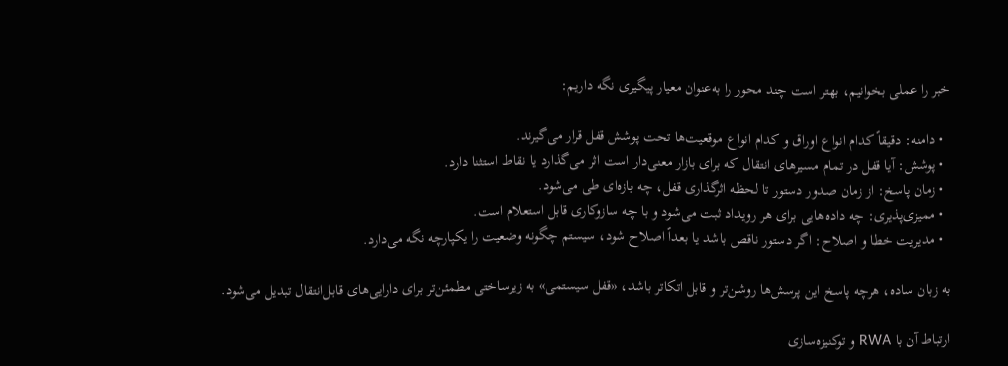خبر را عملی بخوانیم، بهتر است چند محور را به‌عنوان معیار پیگیری نگه داریم:

  • دامنه: دقیقاً کدام انواع اوراق و کدام انواع موقعیت‌ها تحت پوشش قفل قرار می‌گیرند.
  • پوشش: آیا قفل در تمام مسیرهای انتقال که برای بازار معنی‌دار است اثر می‌گذارد یا نقاط استثنا دارد.
  • زمان پاسخ: از زمان صدور دستور تا لحظه اثرگذاری قفل، چه بازه‌ای طی می‌شود.
  • ممیزی‌پذیری: چه داده‌هایی برای هر رویداد ثبت می‌شود و با چه سازوکاری قابل استعلام است.
  • مدیریت خطا و اصلاح: اگر دستور ناقص باشد یا بعداً اصلاح شود، سیستم چگونه وضعیت را یکپارچه نگه می‌دارد.

به زبان ساده، هرچه پاسخ این پرسش‌ها روشن‌تر و قابل اتکاتر باشد، «قفل سیستمی» به زیرساختی مطمئن‌تر برای دارایی‌های قابل‌انتقال تبدیل می‌شود.

ارتباط آن با RWA و توکنیزه‌سازی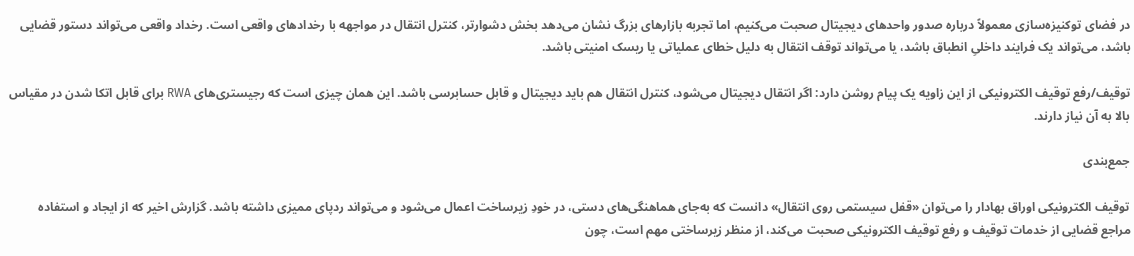در فضای توکنیزه‌سازی معمولاً درباره صدور واحدهای دیجیتال صحبت می‌کنیم، اما تجربه بازارهای بزرگ نشان می‌دهد بخش دشوارتر، کنترل انتقال در مواجهه با رخدادهای واقعی است. رخداد واقعی می‌تواند دستور قضایی باشد، می‌تواند یک فرایند داخلیِ انطباق باشد، یا می‌تواند توقف انتقال به دلیل خطای عملیاتی یا ریسک امنیتی باشد.

توقیف/رفع توقیف الکترونیکی از این زاویه یک پیام روشن دارد: اگر انتقال دیجیتال می‌شود، کنترل انتقال هم باید دیجیتال و قابل حسابرسی باشد. این همان چیزی است که رجیستری‌های RWA برای قابل اتکا شدن در مقیاس بالا به آن نیاز دارند.

جمع‌بندی

توقیف الکترونیکی اوراق بهادار را می‌توان «قفل سیستمی روی انتقال» دانست که به‌جای هماهنگی‌های دستی، در خودِ زیرساخت اعمال می‌شود و می‌تواند ردپای ممیزی داشته باشد. گزارش اخیر که از ایجاد و استفاده مراجع قضایی از خدمات توقیف و رفع توقیف الکترونیکی صحبت می‌کند، از منظر زیرساختی مهم است، چون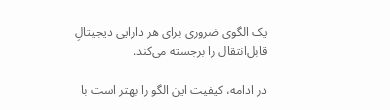یک الگوی ضروری برای هر دارایی دیجیتالِ قابل‌انتقال را برجسته می‌کند.

در ادامه، کیفیت این الگو را بهتر است با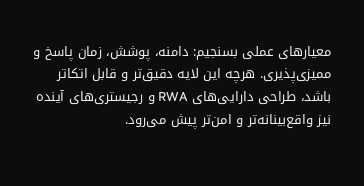معیارهای عملی بسنجیم: دامنه، پوشش، زمان پاسخ و ممیزی‌پذیری. هرچه این لایه دقیق‌تر و قابل اتکاتر باشد، طراحی دارایی‌های RWA و رجیستری‌های آینده نیز واقع‌بینانه‌تر و امن‌تر پیش می‌رود.